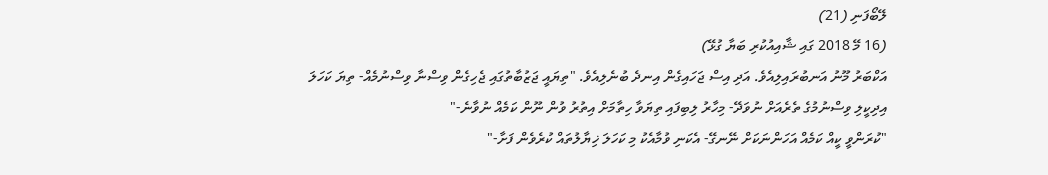ލޭބޯފަނި (21)
(16 މޭ 2018 ގައި ޝާއިއުކުރި ބަޔާ ގުޅޭ)
އަކްބަރު މޫނު އަނބުރައިލިއެވެ. އަދި އިސް ޖަހައިގެން އިނދެ ބުނެލިއެވެ. "ތިޔައީ ޖަޒުބާތުގައި ޖެހިގެން ވިސްނާ ވިސްނުމެއް- ތިޔަ ކަހަލަ އިދިކީލި ވިސްނުމުގެ ތެރެއަށް ނުވަދޭ- މިހާރު ލިބިފައި ތިޔަވާ ހިތާމަށް އިތުރު ވުން ނޫން ކަމެއް ނުވާނެ-"
"ކުރަންވީ ކީއް ކަމެއް އަހަންނަކަށް ނޭނގޭ- އެކަނި ވުމާއެކު މި ކަހަލަ ޚިޔާލުތައް ކުރެވެން ފަށާ-"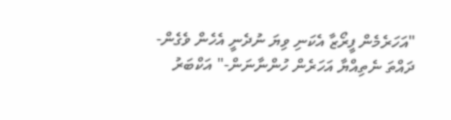"އަހަރެމެން ފީރޯޒާ އެކަނި ވިޔަ ނުދެނީ އެހެން ވެގެން- ދައްތަ ނެތިއްޔާ އަހަރެން ހުންނާނަން-" އަކްބަރު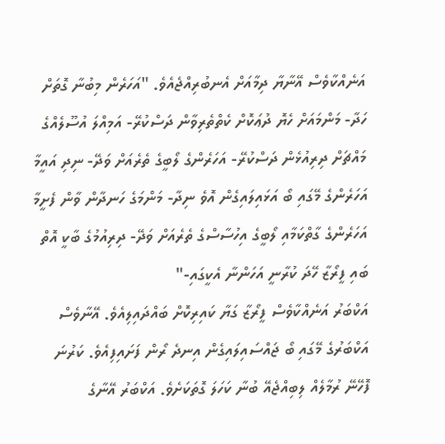އަނެއްކާވެސް އޭނާޔާ ދިމާއަށް އެނބުރިއްޖެއެވެ. "އަހަރެން މިބުނާ ގޮތަށް ހަދާ- މަންމައަށް ހެޔޮ ދުޢަކޮށް ކެތްތެރިވާން ދަސްކުރޭ- އަމިއްލަ އުސޫލެއްގެ މައްޗަށް ދިރިއުޅެން ދަސްކުރޭ- އަހަރެންގެ ލޯބީގެ ތެރެއަށް ވަދޭ- ނިދި އައީމާ އަހަރެންގެ މޭގައި ބޯ އަޅައިލައިގެން އޮވެ ނިދާ- މަންމަގެ ހަނދާން ވާން ފެށީމާ އަހަރެންގެ ގާތްކަމާއި ލޯބީގެ އިހުސާސްގެ ތެރެއަށް ވަދޭ- ދިރިއުމުގެ ބާކީ އޮތް ބައި ފީރޯޒާ ހޭދަ ކުރާނީ އަހަންނާ އެކީގައި-"
އަކްބަރު އަނެއްކާވެސް ފީރޯޒާ ގަޔާ ކައިރިކޮށް ބައްދައިލިއެވެ. އޭނާވެސް އަކްބަރުގެ މޭގައި ބޯ ޖައްސައިލައިގެން އިނދެ ރޯން ފަށައިފިއެވެ. ކަރުނަ ފޮހޭނޭ ރުމާލެއް ލިބިއްޖެއޭ ބުނާ ކަހަލަ ގޮތަކަށެވެ. އަކްބަރު އޭނާގެ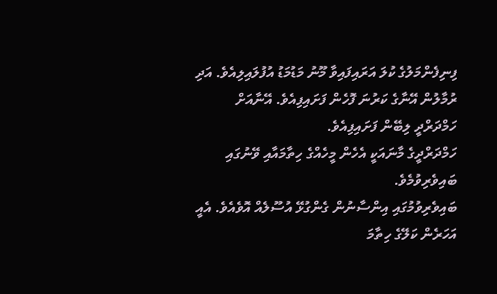ފިނިފެންމަލުގެ ކުލަ އަރައިފައިވާ މޫނު މަޑުމަޑު އުފުލައިލިއެވެ. އަދި ރުމާލުން އޭނާގެ ކަރުނަ ފޮހެން ފަށައިފިއެވެ. އޭނާއަށް ހަމްދަރްދީ ލިބޭން ފަށައިފިއެވެ.
ހަމްދަރްދީގެ މާނައަކީ އެހެން މީހެއްގެ ހިތާމައާއި ވޭނުގައި ބައިވެރިވުމެވެ.
ބައިވެރިވުމުގައި އިންސާނުން ގެންގުޅޭ އުސޫލެއް އޮވެއެވެ. އެއީ އަހަރެން ކަލޭގެ ހިތާމަ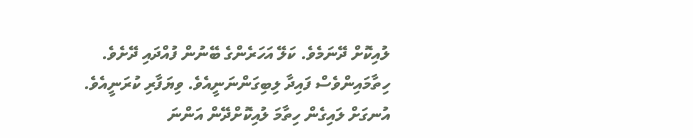ލުއިކޮށް ދޭނަމެވެ. ކަލޭ އަހަރެންގެ ބޭނުން ފުއްދައި ދޭށެވެ.
ހިތާމައިންވެސް ފައިދާ ލިބިގަންނަނީއެވެ. ވިޔަފާރި ކުރަނީއެވެ.
އުނގަށް ލައިގެން ހިތާމަ ލުއިކޮށްދޭން އަންނަ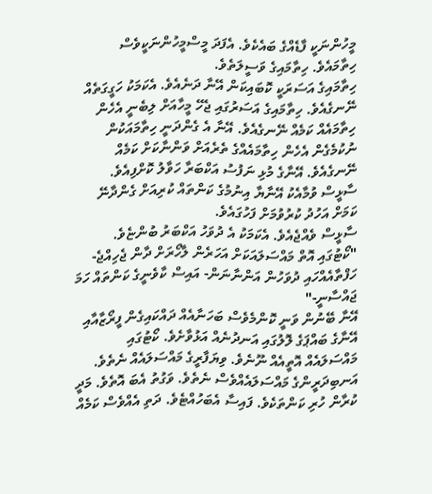މީހުންނަކީ ފާޑެއްގެ ބައެކެވެ. އެފަދަ މީސްމީހުންނަކީވެސް ހިތާމައެވެ. ހިތާމައިގެ ވަސީލަތެވެ.
ހިތާމައިގެ އަސަރަކީ ކޮބައިކަން އޭނާ ދަނެއެވެ. އެކަމަކު ހަގީގަތެއް ނޭނގެއެވެ. ހިތާމައިގެ އަސަރުގައި ޖެހޭ މީހާއަށް ލިބެނީ އެހެން ހިތާމައެއް ކަމެއް ނޭނގެއެވެ. އޭނާ އެ ގެންދަނީ ހިތާމައަކުން ނުކުމެގެން އެހެން ހިތާމައެއްގެ ތެރެއަށް ވަންނާކަށް ކަމެއް ނޭނގެއެވެ. އޭނާގެ މުޅި ނަފުސު އަކްބަރާ ހަވާލު ކޮށްފިއެވެ. ސާޅީސް ވުމާއެކު އޭނާޔާ އިނުމުގެ ކަންތައް ކުރިއަށް ގެންދާނޭ ކަމަށް އަހުދު ކުރުވުމަށް ފަހުގައެވެ.
ސާޅީސް ވެއްޖެއެވެ. އެކަމަކު އެ ދުވަހު އަކްބަރު ބުންޏެވެ. "ކޯޓުގައި އޮތް މައްސަލައަކަށް އަހަރެން ލާހޯރަށް ދާން ޖެހިއްޖެ- ހަފްތާއެއްހައި ދުވަހުން އަންނާނަން- އައިސް ކާވެނީގެ ކަންތައް ހަމަ ޖައްސާނީ-"
އޭނާ ބޭނުން ވަނީ ކޮންމެވެސް ބަހަނާއެއް ދައްކައިގެން ފީރޯޒާއާއި އޭނާގެ ބައްޕަގެ ލޮލުގައި އަނދުނެއް އަޅުވާށެވެ. ކޯޓުގައި މައްސަލައެއް އޮތީއެއް ނޫނެވެ. ވިޔަފާރީގެ މައްސަލައެއް ނެތެވެ. އަނބިދަރީންގެ މައްސަލައެއްވެސް ނެތެވެ. ވަގުތު އެބަ އޮތެވެ. މަދީ ކުރާން ހުރި ކަންތަކެވެ. ފައިސާ އެބަހުއްޓެވެ. ދަތި އެއްވެސް ކަމެއް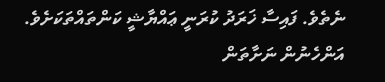ނެތެވެ. ފައިސާ ޚަރަދު ކުރަނީ ޢައްޔާޝީ ކަންތައްތަކަށެވެ. އަންހެނުން ނަށާތަން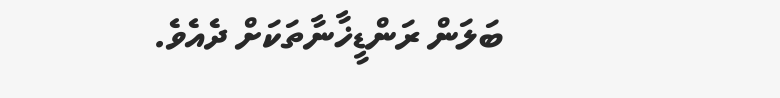ބަލަން ރަންޑީޚާނާތަކަށް ދެއެވެ.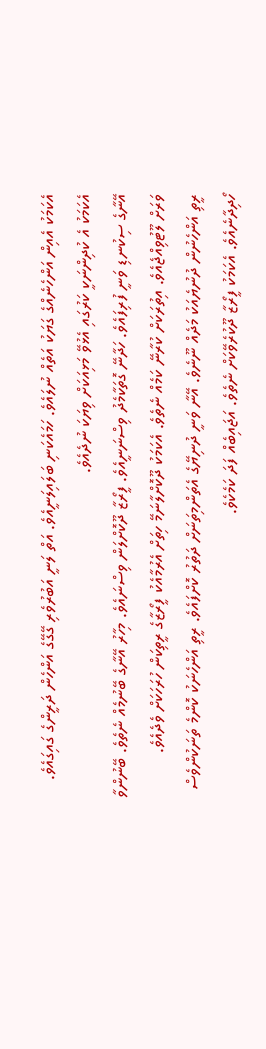އެކަމަކު އެއިން އަންހެނެއްގެ ގަޔަކު އަތެއް ނުލައެވެ. ހަމައެކަނި ބަލައިލަނީއެވެ. އަތް ލަނީ އަބުރުވެރި ގޭގޭގެ އަންހެން ދަރީންގެ ގައިގައެވެ. އެކަމަކު އެ ކުދިންނަކީ ކަރުގައި އެޅުވޭ މަޅިއަކަށް ވިޔަކަ ނުދެއެވެ.
އޭނާގެ ސިކުނޑި ވަނީ ފުރިފައެވެ. ހަދާނޭ ގޮތަކާމެދު ވިސްނަނީއެވެ. ފީރޯޒާ ދޫކޮށްލަން ވިސްނައެވެ. މިހާރު އޭނާގެ ބޭނުމެއް ނެތެވެ. ބޭނުންވާ ވަރަށް ލޫޓުވިއްޖެއެވެ. އިތުރަކަށް ކުރާނޭ ކަމެއް ނެތެވެ. އެކަމަކު ދޫކޮށްލާނަމޭ ހިތަށް އެރުމާއެކު ފީރޯޒާގެ ރީތިކަން ހުރަހަކަށް ވެދެއެވެ.
ރީތި އަންހެނުން ދުނުޔެއަކު މަދެއް ނޫނެވެ. އޭނާ ވަނީ ދުނިޔޭގެ އެތަންމިތަނަށް ދަތުރު ކޮށްފައެވެ. ރީތި އަންހެނަކު ކޮންމެ ތަނަކުންވެސް ހޯދިދާނެއެވެ. އެކަމަކު ފީރޯޒާ ދޫކުރެވޭކަށް ނެތެވެ. އަޖައިބެއް ފަދަ ކަމެކެވެ.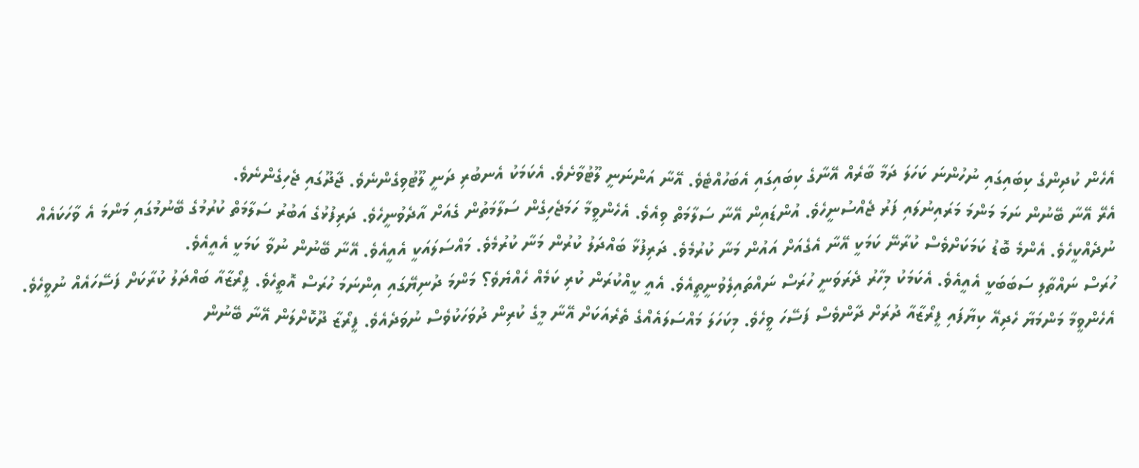އެހެން ކުދިންގެ ކިބައިގައި ނުހުންނަ ކަހަލަ ދަމާ ބާރެއް އޭނާގެ ކިބައިގައި އެބަހުއްޓެވެ. އޭނާ އަންނަނީ ލޫޓުވާށެވެ. އެކަމަކު އެނބުރި ދަނީ ލޫޓުވިގެންނެވެ. ޖާދޫގައި ޖެހިގެންނެވެ.
އެރޭ އޭނާ ބޭނުން ނަމަ މަންމަ މަރައިނުލައި ފަރު ޖެއްސުނީހެވެ. އުންޑައިން އޭނާ ސަލާމަތް ވިއެވެ. އެހެންވީމާ ހަމަޖެހިގެން ސަލާމަތުން ގެއަށް އާދެވުނީހެވެ. ދަރިފުޅުގެ އަބުރު ސަލާމަތް ކުރުމުގެ ބޭނުމުގައި މަންމަ އެ ވާހަކައެއް ނުދެއްކީހެވެ. އެންމެ ބޮޑު ކަމަކަށްވެސް ކުރާނޭ ކަމަކީ އޭނާ އެގެއަށް އައުން މަނާ ކުރުމެވެ. ދަރިފުޅާ ބައްދަލު ކުރުން މަނާ ކުރުމެވެ. މައްސަލައަކީ އެއީއެވެ. އޭނާ ބޭނުން ނުވާ ކަމަކީ އެއީއެވެ.
ހުރަސް ނައްތާލި ސަބަބަކީ އެއީއެވެ. އެކަމަކު މިހާރު ދެރަވަނީ ހުރަސް ނައްތައިލެވުނީތީއެވެ. އެއީ ކީއްކުރަން ކުރި ކަމެއް ހެއްޔެވެ؟ މަންމަ ދުނިޔޭގައި އިންނަމަ ހުރަސް އޮތީހެވެ. ފީރޯޒާއާ ބައްދަލު ކުރާކަށް ފަސޭހައެއް ނުވީހެވެ. އެހެންވީމާ މަންމަޔާ ހެދިއޭ ކިޔާފައި ފީރޯޒާއާ ދުރަށް ދާންވެސް ފަސޭހަ ވީހެވެ. މިކަހަލަ މައްސަލައެއްގެ ތެރެއަކަށް އޭނާ މީގެ ކުރިން ދުވަހަކުވެސް ނުވަދެއެވެ. ފީރޯޒާ ދޫކޮށްލަން އޭނާ ބޭނުން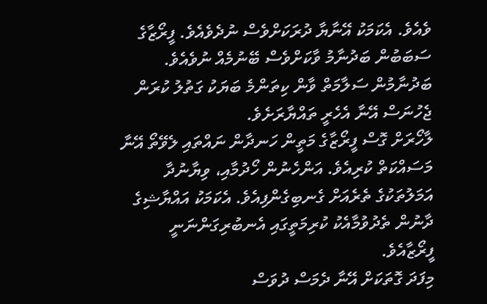ވެއެވެ. އެކަމަކު އޭނާޔާ ދުރަކަށްވެސް ނުދެވެއެވެ. ފީރޯޒާގެ ސަބަބުން ބަދުނާމު ވާކަށްވެސް ބޭނުމެއް ނުވެއެވެ. ބަދުނާމުން ސަލާމަތް ވާން ކިތަންމެ ބަޔަކު ގަތުލު ކުރަން ޖެހުނަސް އޭނާ އެހެރީ ތައްޔާރަށެވެ.
ލާހޯރަށް ގޮސް ފީރޯޒާގެ މަތީން ހަނދާން ނައްތައި ލެވޭތޯ އޭނާ މަސައްކަތް ކުރިއެވެ. އަންހެނުން ހޯދުމާއި، ވިޔާނުދާ އަމަލުތަކުގެ ތެރެއަށް ގެނބިގެންފިއެވެ. އެކަމަކު އައްޔާޝިގެ ދާނުން ތެދުވުމާއެކު ކުރިމަތީގައި އެނބުރިގަންނަނީ ފީރޯޒާއެވެ.
މިފަދަ ގޮތަކަށް އޭނާ ދެމަސް ދުވަސް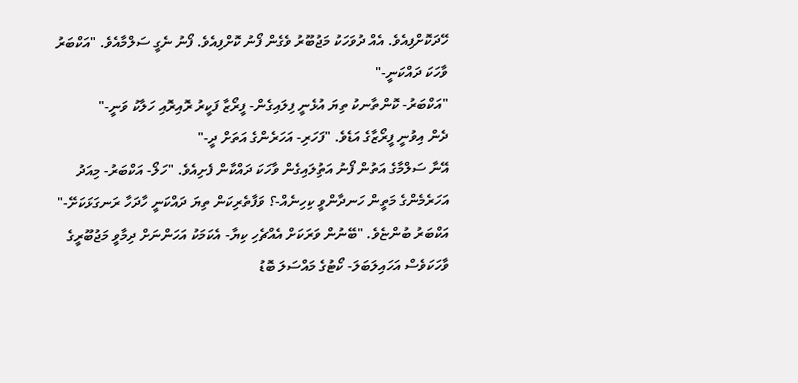ހޭދަކޮށްފިއެވެ. އެއް ދުވަހަކު މަޖުބޫރު ވެގެން ފޯނު ކޮށްފިއެވެ. ފޯނު ނެގީ ސަލްމާއެވެ. "އަކްބަރު ވާހަކަ ދައްކަނީ-"
"އަކްބަރު- ކޮންތާނކު ތިޔަ އުޅެނީ ފިލައިގެން- ފީރޯޒާ ފަކީރު ރޮއިރޮއި ހަލާކު ވަނީ-"
ދެން އިވުނީ ފީރޯޒާގެ އަޑެވެ. "ފަހަރި- އަހަރެންގެ އަތަށް ދީ-"
އޭނާ ސަލްމާގެ އަތުން ފޯނު އަތިުލައިގެން ވާހަކަ ދައްކާން ފެށިއެވެ. "ހަލޯ- އަކްބަރު- މިއަދު އަހަރެމެންގެ މަތީން ހަނދާންވީ ކިހިނެއް-؟ ވަފާތެރިކަން ތިޔަ ދައްކަނީ ހާދަހާ ރަނގަޅަކަށޭ-"
އަކްބަރު ބުންޏެވެ. "ބޭނުން ވަރަކަށް އެއްޗެހި ކިޔާ- އެކަމަކު އަހަންނަށް ދިމާވީ މަޖުބޫރީގެ ވާހަކަވެސް އަހައިލަބަލަ- ކޯޓުގެ މައްސަލަ ބޮޑު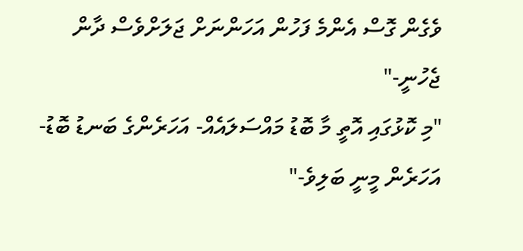ވެގެން ގޮސް އެންމެ ފަހުން އަހަންނަށް ޖަލަށްވެސް ދާން ޖެހުނީ-"
"މި ކޮޅުގައި އޮތީ މާ ބޮޑު މައްސަލައެއް- އަހަރެންގެ ބަނޑު ބޮޑު- އަހަރެން މީނީ ބަލިވެ-"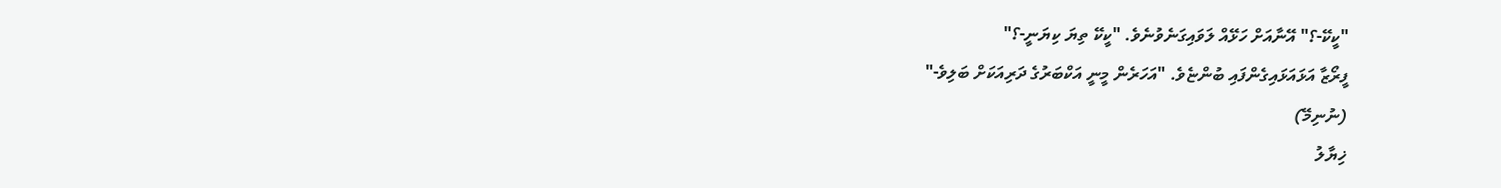"ކީކޭ-؟" އޭނާއަށް ހަޅޭއް ލަވައިގަނެވުނެވެ. "ކީކޭ ތިޔަ ކިޔަނީ-؟"
ފީރޯޒާ އަޅައަޅައިގެންފައި ބުންޏެވެ. "އަހަރެން މީނީ އަކްބަރުގެ ދަރިއަކަށް ބަލިވެ-"
(ނުނިމޭ)
ޚިޔާލު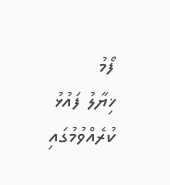ފޯމު
ޚިޔާލު ފައުޅު ކުރެއްވުމުގައި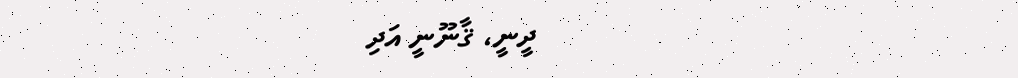ދީނީ، ޤާނޫނީ އަދި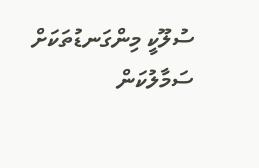ސުލޫކީ މިންގަނޑުތަކަށް ސަމާލުކަން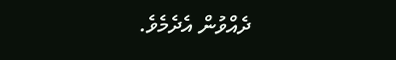ދެއްވުން އެދެމެވެ.